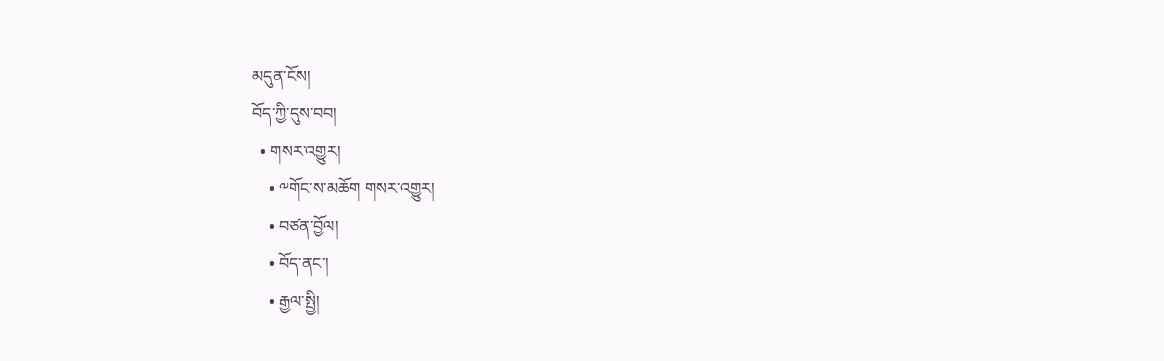མདུན་ངོས།
བོད་ཀྱི་དུས་བབ།
  • གསར་འགྱུར།
    • ༸གོང་ས་མཆོག གསར་འགྱུར།
    • བཙན་བྱོལ།
    • བོད་ནང་།
    • རྒྱལ་སྤྱི།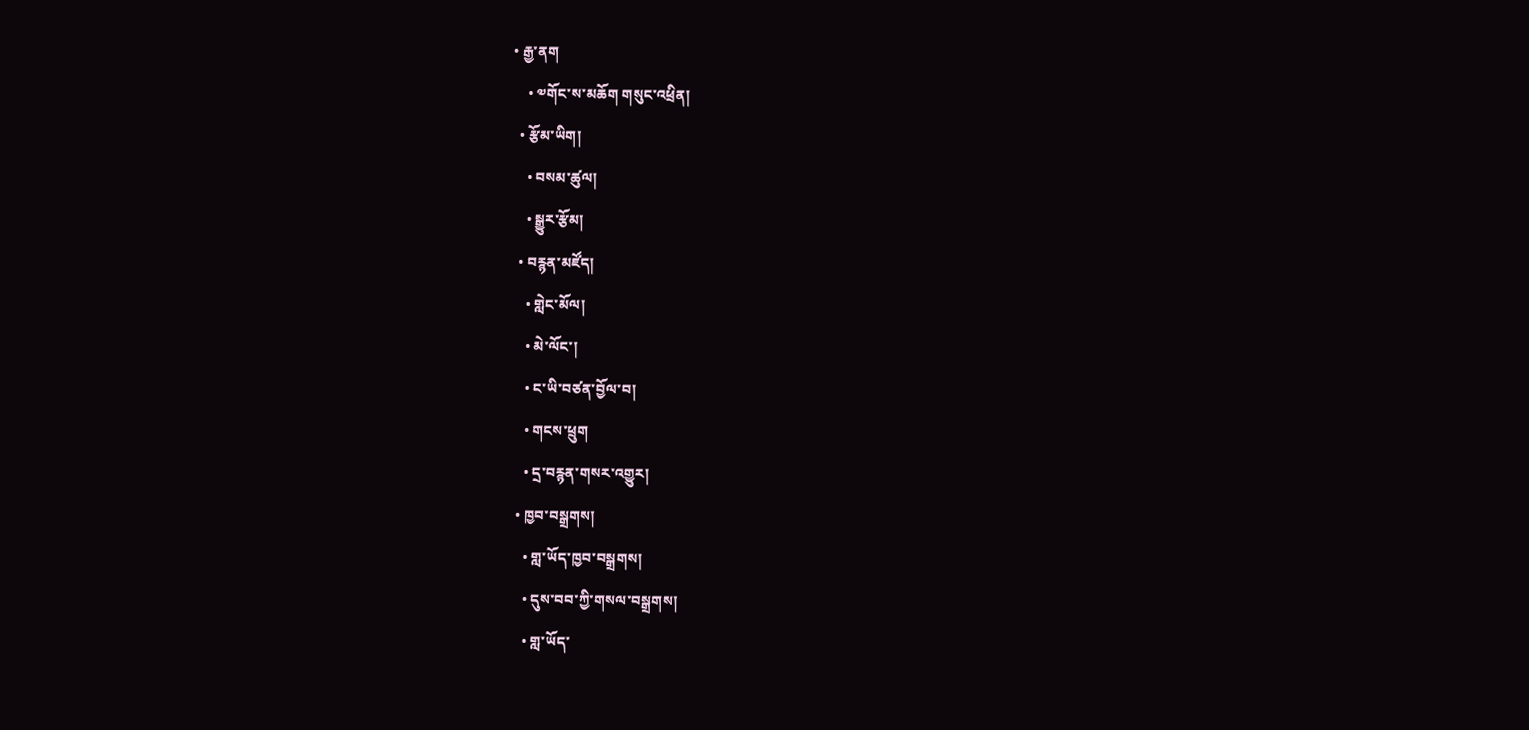• རྒྱ་ནག
    • ༧གོང་ས་མཆོག གསུང་འཕྲིན།
  • རྩོམ་ཡིག།
    • བསམ་ཚུལ།
    • སྒྱུར་རྩོམ།
  • བརྙན་མཛོད།
    • གླེང་མོལ།
    • མེ་ལོང་།
    • ང་ཡི་བཙན་བྱོལ་བ།
    • གངས་ཕྲུག
    • དྲ་བརྙན་གསར་འགྱུར།
  • ཁྱབ་བསྒྲགས།
    • གླ་ཡོད་ཁྱབ་བསྒྲགས།
    • དུས་བབ་ཀྱི་གསལ་བསྒྲགས།
    • གླ་ཡོད་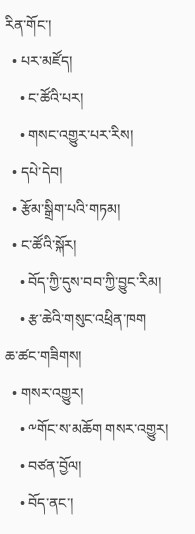རིན་གོང་།
  • པར་མཛོད།
    • ང་ཚོའི་པར།
    • གསང་འགྱུར་པར་རིས།
  • དཔེ་དེབ།
  • རྩོམ་སྒྲིག་པའི་གཏམ།
  • ང་ཚོའི་སྐོར།
    • བོད་ཀྱི་དུས་བབ་ཀྱི་བྱུང་རིམ།
    • རྩ་ཆེའི་གསུང་འཕྲིན་ཁག
ཆ་ཚང་གཟིགས།
  • གསར་འགྱུར།
    • ༸གོང་ས་མཆོག གསར་འགྱུར།
    • བཙན་བྱོལ།
    • བོད་ནང་།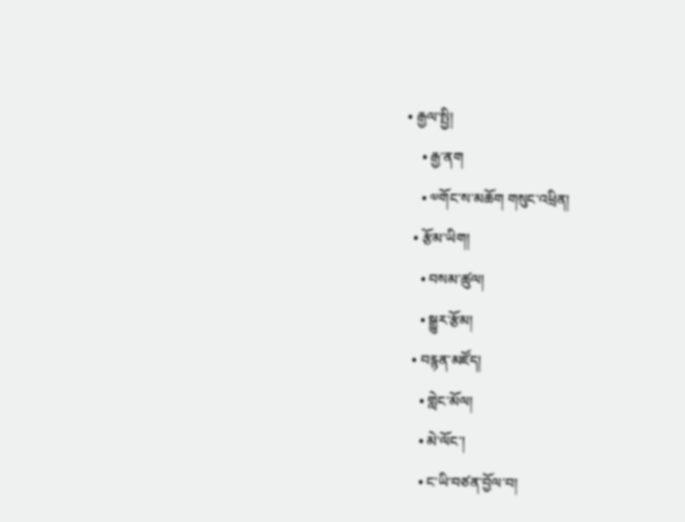• རྒྱལ་སྤྱི།
    • རྒྱ་ནག
    • ༧གོང་ས་མཆོག གསུང་འཕྲིན།
  • རྩོམ་ཡིག།
    • བསམ་ཚུལ།
    • སྒྱུར་རྩོམ།
  • བརྙན་མཛོད།
    • གླེང་མོལ།
    • མེ་ལོང་།
    • ང་ཡི་བཙན་བྱོལ་བ།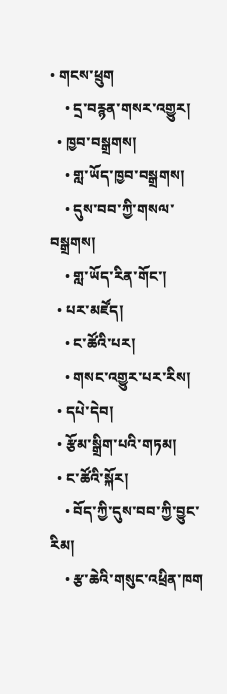• གངས་ཕྲུག
    • དྲ་བརྙན་གསར་འགྱུར།
  • ཁྱབ་བསྒྲགས།
    • གླ་ཡོད་ཁྱབ་བསྒྲགས།
    • དུས་བབ་ཀྱི་གསལ་བསྒྲགས།
    • གླ་ཡོད་རིན་གོང་།
  • པར་མཛོད།
    • ང་ཚོའི་པར།
    • གསང་འགྱུར་པར་རིས།
  • དཔེ་དེབ།
  • རྩོམ་སྒྲིག་པའི་གཏམ།
  • ང་ཚོའི་སྐོར།
    • བོད་ཀྱི་དུས་བབ་ཀྱི་བྱུང་རིམ།
    • རྩ་ཆེའི་གསུང་འཕྲིན་ཁག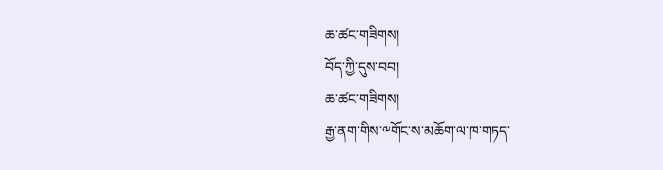ཆ་ཚང་གཟིགས།
བོད་ཀྱི་དུས་བབ།
ཆ་ཚང་གཟིགས།
རྒྱ་ནག་གིས་༸གོང་ས་མཆོག་ལ་ཁ་གཏད་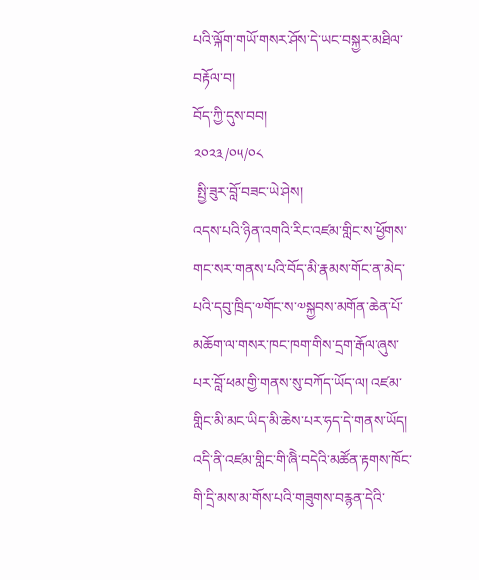པའི་ལྐོག་གཡོ་གསར་ཤོས་དེ་ཡང་བསྐྱར་མཐིལ་བརྟོལ་བ།
བོད་ཀྱི་དུས་བབ།
༢༠༢༣/༠༥/༠༨
 སྤྱི་ཟུར་བློ་བཟང་ཡེ་ཤེས།
འདས་པའི་ཉིན་འགའི་རིང་འཛམ་གླིང་ས་ཕྱོགས་གང་སར་གནས་པའི་བོད་མི་རྣམས་གོང་ན་མེད་པའི་དབུ་ཁྲིད་༧གོང་ས་༧སྐྱབས་མགོན་ཆེན་པོ་མཆོག་ལ་གསར་ཁང་ཁག་གིས་དྲག་རྒོལ་ཞུས་པར་བློ་ཕམ་གྱི་གནས་སུ་བཀོད་ཡོད་ལ། འཛམ་གླིང་མི་མང་ཡིད་མི་ཆེས་པར་ཧད་དེ་གནས་ཡོད། འདི་ནི་འཛམ་གླིང་གི་ཞིེ་བདེའི་མཚོན་རྟགས་ཁོང་གི་དྲི་མས་མ་གོས་པའི་གཟུགས་བརྙན་དེའི་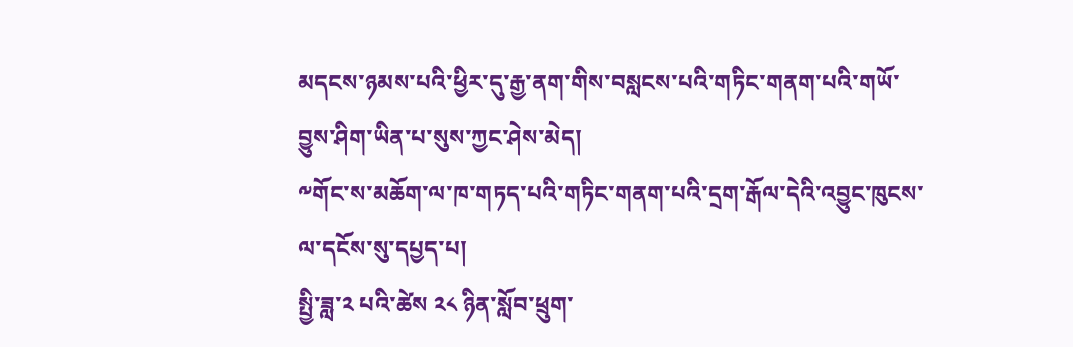མདངས་ཉམས་པའི་ཕྱིར་དུ་རྒྱ་ནག་གིས་བསླངས་པའི་གཏིང་གནག་པའི་གཡོ་བྱུས་ཤིག་ཡིན་པ་སུས་ཀྱང་ཤེས་མེད།
༸གོང་ས་མཆོག་ལ་ཁ་གཏད་པའི་གཏིང་གནག་པའི་དྲག་རྒོལ་དེའི་འབྱུང་ཁུངས་ལ་དངོས་སུ་དཔྱད་པ།
སྤྱི་ཟླ་༢ པའི་ཚེས ༢༨ ཉིན་སློབ་ཕྲུག་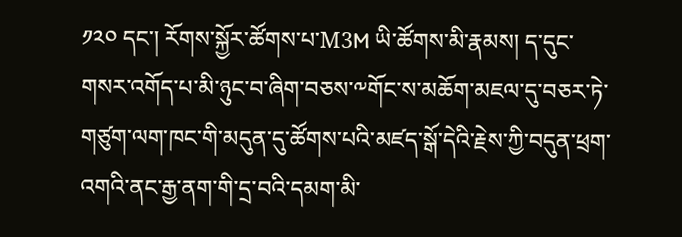༡༢༠ དང་། རོགས་སྐྱོར་ཚོགས་པ་M3M ཡི་ཚོགས་མི་རྣམས། ད་དུང་གསར་འགོད་པ་མི་ཉུང་བ་ཞིག་བཅས་༸གོང་ས་མཆོག་མཇལ་དུ་བཅར་ཏེ་གཙུག་ལག་ཁང་གི་མདུན་དུ་ཚོགས་པའི་མཛད་སྒོ་དེའི་རྗེས་ཀྱི་བདུན་ཕྲག་འགའི་ནང་རྒྱ་ནག་གི་དྲ་བའི་དམག་མི་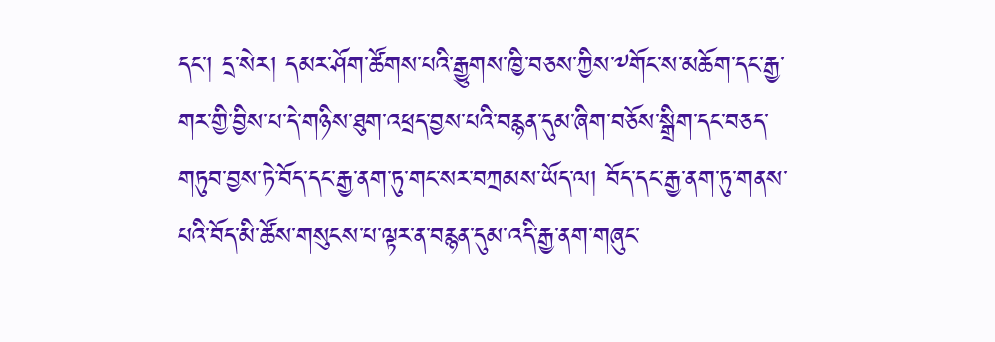དང་། དྲ་སེར། དམར་ཤོག་ཚོགས་པའི་རྒྱུགས་ཁྱི་བཅས་ཀྱིས་༸གོང་ས་མཆོག་དང་རྒྱ་གར་གྱི་བྱིས་པ་དེ་གཉིས་ཐུག་འཕྲད་བྱས་པའི་བརྙན་དུམ་ཞིག་བཅོས་སྒྲིག་དང་བཅད་གཏུབ་བྱས་ཏེ་བོད་དང་རྒྱ་ནག་ཏུ་གང་སར་བཀྲམས་ཡོད་ལ། བོད་དང་རྒྱ་ནག་ཏུ་གནས་པའི་བོད་མི་ཚོས་གསུངས་པ་ལྟར་ན་བརྙན་དུམ་འདི་རྒྱ་ནག་གཞུང་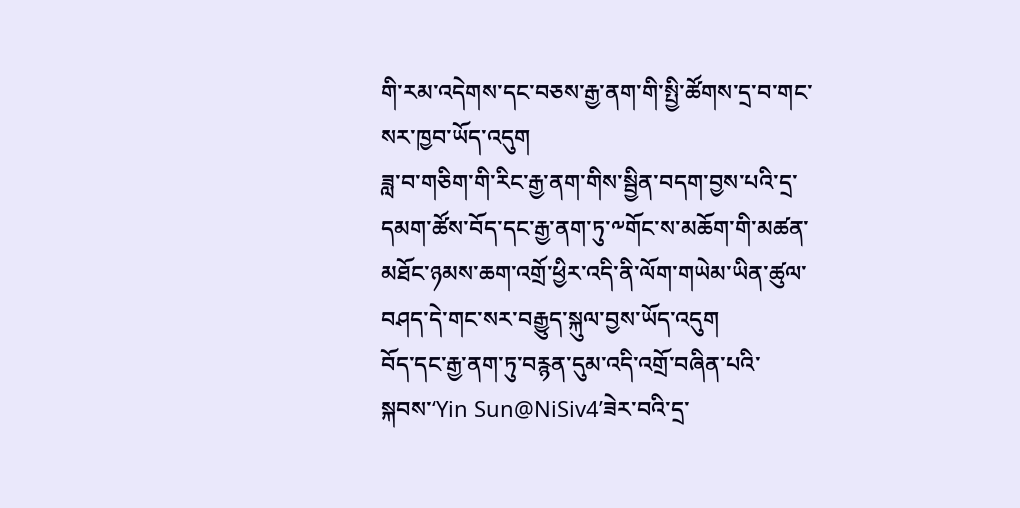གི་རམ་འདེགས་དང་བཅས་རྒྱ་ནག་གི་སྤྱི་ཚོགས་དྲ་བ་གང་སར་ཁྱབ་ཡོད་འདུག
ཟླ་བ་གཅིག་གི་རིང་རྒྱ་ནག་གིས་སྦྱིན་བདག་བྱས་པའི་དྲ་དམག་ཚོས་བོད་དང་རྒྱ་ནག་ཏུ་༸གོང་ས་མཆོག་གི་མཚན་མཐོང་ཉམས་ཆག་འགྲོ་ཕྱིར་འདི་ནི་ལོག་གཡེམ་ཡིན་ཚུལ་བཤད་དེ་གང་སར་བརྒྱུད་སྐུལ་བྱས་ཡོད་འདུག
བོད་དང་རྒྱ་ནག་ཏུ་བརྙན་དུམ་འདི་འགྲོ་བཞིན་པའི་སྐབས་‘Yin Sun@NiSiv4’ཟེར་བའི་དྲ་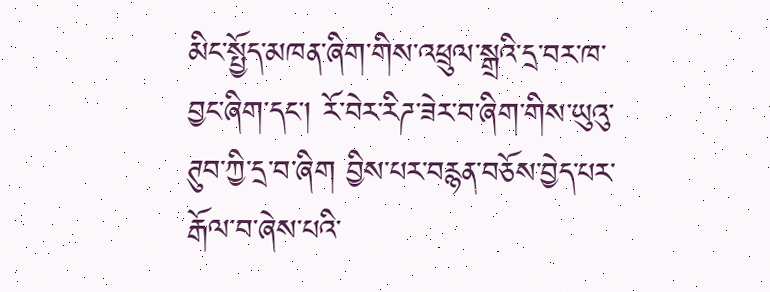མིང་སྤྱོད་མཁན་ཞིག་གིས་འཕྲུལ་སྒྲའི་དྲ་བར་ཁ་བྱང་ཞིག་དང་། རོ་བེར་རིཌ་ཟེར་བ་ཞིག་གིས་ཡུའུ་ཊུབ་ཀྱི་དྲ་བ་ཞིག བྱིས་པར་བརྙན་བཅོས་བྱེད་པར་རྒོལ་བ་ཞེས་པའི་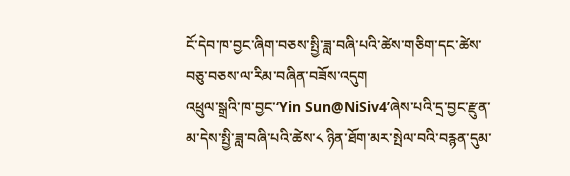ངོ་དེབ་ཁ་བྱང་ཞིག་བཅས་སྤྱི་ཟླ་བཞི་པའི་ཚེས་གཅིག་དང་ཚེས་བཅུ་བཅས་ལ་རིམ་བཞིན་བཟོས་འདུག
འཕྲུལ་སྒྲའི་ཁ་བྱང་‘Yin Sun@NiSiv4’ཞེས་པའི་དྲ་བྱང་རྫུན་མ་དེས་སྤྱི་ཟླ་བཞི་པའི་ཚེས་༨ ཉིན་ཐོག་མར་སྤེལ་བའི་བརྙན་དུམ་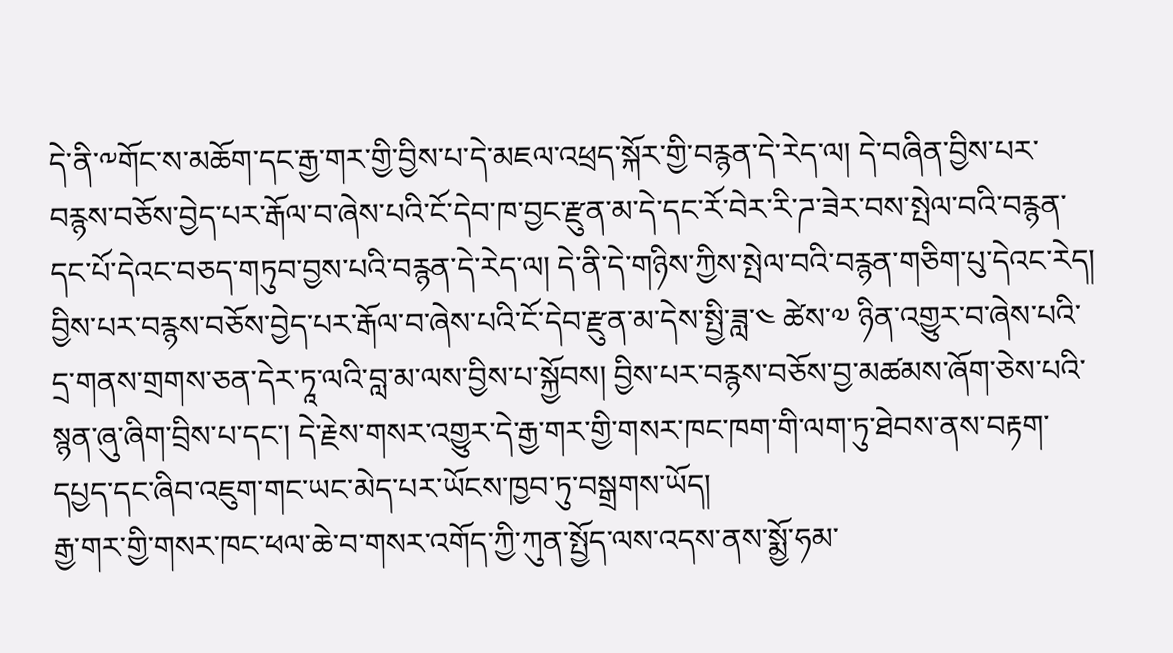དེ་ནི་༸གོང་ས་མཆོག་དང་རྒྱ་གར་གྱི་བྱིས་པ་དེ་མཇལ་འཕྲད་སྐོར་གྱི་བརྙན་དེ་རེད་ལ། དེ་བཞིན་བྱིས་པར་བརྙས་བཅོས་བྱེད་པར་རྒོལ་བ་ཞེས་པའི་ངོ་དེབ་ཁ་བྱང་རྫུན་མ་དེ་དང་རོ་བེར་རི་ཌ་ཟེར་བས་སྤེལ་བའི་བརྙན་དང་པོ་དེའང་བཅད་གཏུབ་བྱས་པའི་བརྙན་དེ་རེད་ལ། དེ་ནི་དེ་གཉིས་ཀྱིས་སྤེལ་བའི་བརྙན་གཅིག་པུ་དེའང་རེད། བྱིས་པར་བརྙས་བཅོས་བྱེད་པར་རྒོལ་བ་ཞེས་པའི་ངོ་དེབ་རྫུན་མ་དེས་སྤྱི་ཟླ་༤ ཚེས་༧ ཉིན་འགྱུར་བ་ཞེས་པའི་དྲ་གནས་གྲགས་ཅན་དེར་ཏཱ་ལའི་བླ་མ་ལས་བྱིས་པ་སྐྱོབས། བྱིས་པར་བརྙས་བཅོས་བྱ་མཚམས་ཞོག་ཅེས་པའི་སྙན་ཞུ་ཞིག་བྲིས་པ་དང་། དེ་རྗེས་གསར་འགྱུར་དེ་རྒྱ་གར་གྱི་གསར་ཁང་ཁག་གི་ལག་ཏུ་ཐེབས་ནས་བརྟག་དཔྱད་དང་ཞིབ་འཇུག་གང་ཡང་མེད་པར་ཡོངས་ཁྱབ་ཏུ་བསྒྲགས་ཡོད།
རྒྱ་གར་གྱི་གསར་ཁང་ཕལ་ཆེ་བ་གསར་འགོད་ཀྱི་ཀུན་སྤྱོད་ལས་འདས་ནས་སྨྱོ་ཧམ་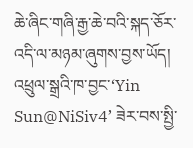ཆེ་ཞིང་གཞི་རྒྱ་ཆེ་བའི་སྐད་ཅོར་འདི་ལ་མཉམ་ཞུགས་བྱས་ཡོད།
འཕྲུལ་སྒྲའི་ཁ་བྱང་‘Yin Sun@NiSiv4’ ཟེར་བས་སྤྱི་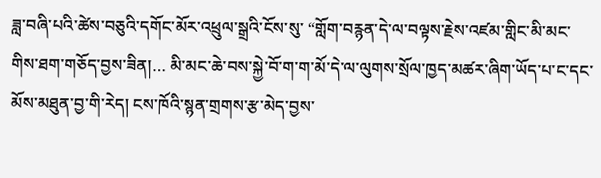ཟླ་བཞི་པའི་ཚེས་བཅུའི་དགོང་མོར་འཕྲུལ་སྒྲའི་ངོས་སུ་ “གློག་བརྙན་དེ་ལ་བལྟས་རྗེས་འཛམ་གླིང་མི་མང་གིས་ཐག་གཅོད་བྱས་ཟིན།… མི་མང་ཆེ་བས་སྐྱེ་བོ་ག་ག་མོ་དེ་ལ་ལུགས་སྲོལ་ཁྱད་མཚར་ཞིག་ཡོད་པ་ང་དང་མོས་མཐུན་བྱ་གི་རེད། ངས་ཁོའི་སྙན་གྲགས་རྩ་མེད་བྱས་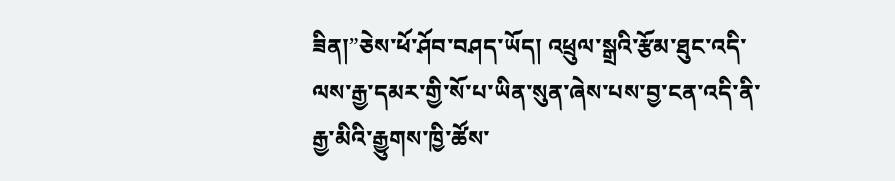ཟིན།”ཅེས་ཕོ་ཤོབ་བཤད་ཡོད། འཕྲུལ་སྒྲའི་རྩོམ་ཐུང་འདི་ལས་རྒྱ་དམར་གྱི་སོ་པ་ཡིན་སུན་ཞེས་པས་བྱ་ངན་འདི་ནི་རྒྱ་མིའི་རྒྱུགས་ཁྱི་ཚོས་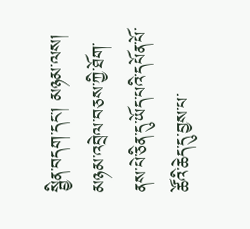སྦྱིན་བདག་དང་། མཉམ་ལས། མཉམ་འབྲེལ་བཅས་ཀྱི་ཐོག་ནས་པེ་ཅིན་དུ་ཡོད་པའི་དཔོན་པོ་ཚོའི་ཆེད་དུ་བྱས་པ་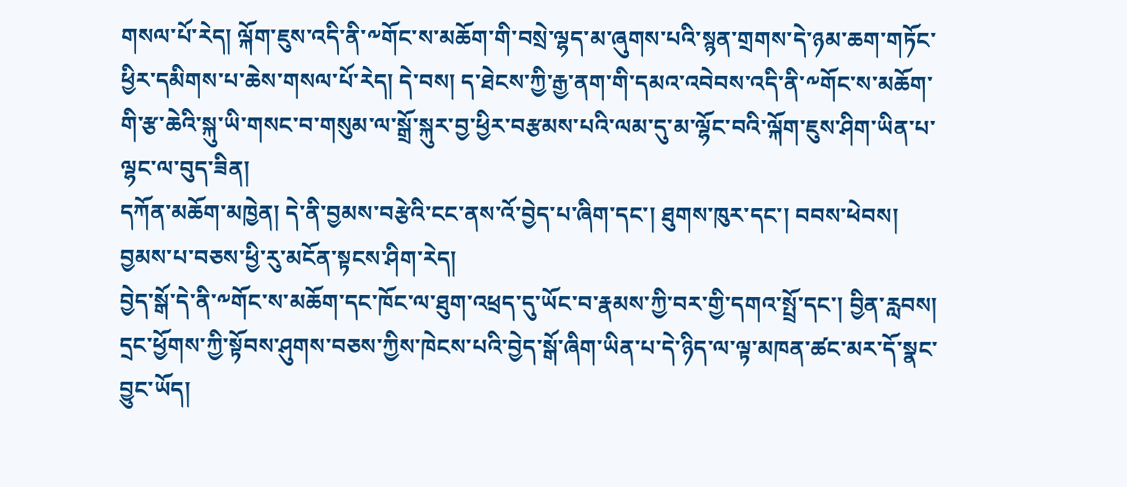གསལ་པོ་རེད། ལྐོག་ཇུས་འདི་ནི་༸གོང་ས་མཆོག་གི་བསྲེ་ལྷད་མ་ཞུགས་པའི་སྙན་གྲགས་དེ་ཉམ་ཆག་གཏོང་ཕྱིར་དམིགས་པ་ཆེས་གསལ་པོ་རེད། དེ་བས། ད་ཐེངས་ཀྱི་རྒྱ་ནག་གི་དམའ་འབེབས་འདི་ནི་༸གོང་ས་མཆོག་གི་རྩ་ཆེའི་སྐུ་ཡི་གསང་བ་གསུམ་ལ་སྒྲོ་སྐུར་བྱ་ཕྱིར་བརྩམས་པའི་ལམ་དུ་མ་ལྷོང་བའི་ལྐོག་ཇུས་ཤིག་ཡིན་པ་ལྷང་ལ་བུད་ཟིན།
དཀོན་མཆོག་མཁྱེན། དེ་ནི་བྱམས་བརྩེའི་ངང་ནས་འོ་བྱེད་པ་ཞིག་དང་། ཐུགས་ཁུར་དང་། བབས་ཕེབས། བྱམས་པ་བཅས་ཕྱི་རུ་མངོན་སྟངས་ཤིག་རེད།
བྱེད་སྒོ་དེ་ནི་༸གོང་ས་མཆོག་དང་ཁོང་ལ་ཐུག་འཕྲད་དུ་ཡོང་བ་རྣམས་ཀྱི་བར་གྱི་དགའ་སྤྲོ་དང་། བྱིན་རླབས། དྲང་ཕྱོགས་ཀྱི་སྟོབས་ཤུགས་བཅས་ཀྱིས་ཁེངས་པའི་བྱེད་སྒོ་ཞིག་ཡིན་པ་དེ་ཉིད་ལ་ལྟ་མཁན་ཚང་མར་དོ་སྣང་བྱུང་ཡོད།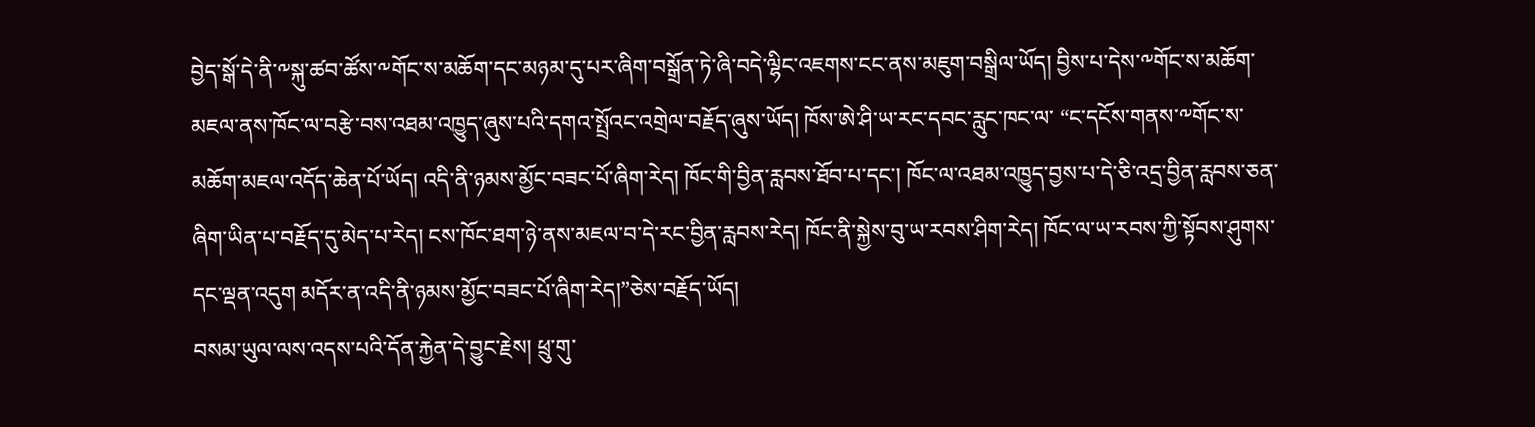བྱེད་སྒོ་དེ་ནི་༸སྐུ་ཚབ་ཚོས་༸གོང་ས་མཆོག་དང་མཉམ་དུ་པར་ཞིག་བསྒྲོན་ཏེ་ཞི་བདེ་ལྷིང་འཇགས་ངང་ནས་མཇུག་བསྒྲིལ་ཡོད། བྱིས་པ་དེས་༸གོང་ས་མཆོག་མཇལ་ནས་ཁོང་ལ་བརྩེ་བས་འཐམ་འཁྱུད་ཞུས་པའི་དགའ་སྤྲོའང་འགྲེལ་བརྗོད་ཞུས་ཡོད། ཁོས་ཨེ་ཤི་ཡ་རང་དབང་རླུང་ཁང་ལ་ “ང་དངོས་གནས་༸གོང་ས་མཆོག་མཇལ་འདོད་ཆེན་པོ་ཡོད། འདི་ནི་ཉམས་མྱོང་བཟང་པོ་ཞིག་རེད། ཁོང་གི་བྱིན་རླབས་ཐོབ་པ་དང་། ཁོང་ལ་འཐམ་འཁྱུད་བྱས་པ་དེ་ཅི་འདྲ་བྱིན་རླབས་ཅན་ཞིག་ཡིན་པ་བརྗོད་དུ་མེད་པ་རེད། ངས་ཁོང་ཐག་ཉེ་ནས་མཇལ་བ་དེ་རང་བྱིན་རླབས་རེད། ཁོང་ནི་སྐྱེས་བུ་ཡ་རབས་ཤིག་རེད། ཁོང་ལ་ཡ་རབས་ཀྱི་སྟོབས་ཤུགས་དང་ལྡན་འདུག མདོར་ན་འདི་ནི་ཉམས་མྱོང་བཟང་པོ་ཞིག་རེད།”ཅེས་བརྗོད་ཡོད།
བསམ་ཡུལ་ལས་འདས་པའི་དོན་རྐྱེན་དེ་བྱུང་རྗེས། ཕྲུ་གུ་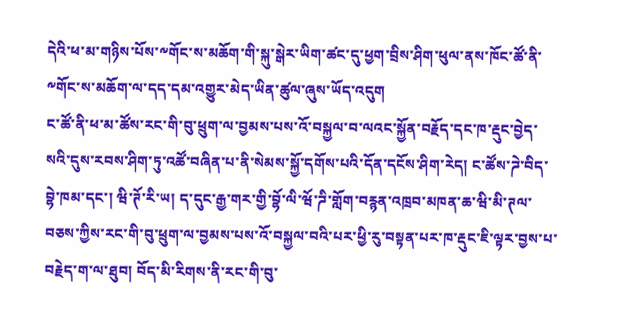དེའི་ཕ་མ་གཉིས་པོས་༸གོང་ས་མཆོག་གི་སྐུ་སྒེར་ཡིག་ཚང་དུ་ཕྱག་བྲིས་ཤིག་ཕུལ་ནས་ཁོང་ཚོ་ནི་༸གོང་ས་མཆོག་ལ་དད་དམ་འགྱུར་མེད་ཡིན་ཚུལ་ཞུས་ཡོད་འདུག
ང་ཚོ་ནི་ཕ་མ་ཚོས་རང་གི་བུ་ཕྲུག་ལ་བྱམས་པས་འོ་བསྐྱལ་བ་ལའང་སྐྱོན་བརྗོད་དང་ཁ་རྡུང་བྱེད་སའི་དུས་རབས་ཤིག་ཏུ་འཚོ་བཞིན་པ་ནི་སེམས་སྐྱོ་དགོས་པའི་དོན་དངོས་ཤིག་རེད། ང་ཚོས་ཌེ་བིད་བྷེ་ཁམ་དང་། ཝི་ཊོ་རི་ཡ། ད་དུང་རྒྱ་གར་གྱི་བྷོ་ལི་ཝོ་ཌི་གློག་བརྙན་འཁྲབ་མཁན་ཆ་ཝི་མི་ཊལ་བཅས་ཀྱིས་རང་གི་བུ་ཕྲུག་ལ་བྱམས་པས་འོ་བསྐྱལ་བའི་པར་ཕྱི་རུ་བསྟན་པར་ཁ་རྡུང་ཇི་ལྟར་བྱས་པ་བརྗེད་ག་ལ་ཐུབ། བོད་མི་རིགས་ནི་རང་གི་བུ་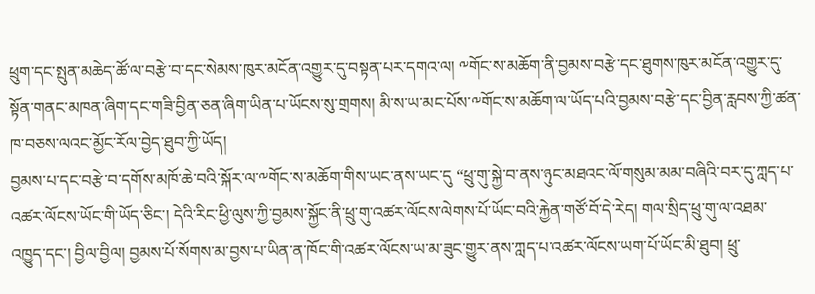ཕྲུག་དང་སྤུན་མཆེད་ཚོ་ལ་བརྩེ་བ་དང་སེམས་ཁུར་མངོན་འགྱུར་དུ་བསྟན་པར་དགའ་ལ། ༸གོང་ས་མཆོག་ནི་བྱམས་བརྩེ་དང་ཐུགས་ཁུར་མངོན་འགྱུར་དུ་སྟོན་གནང་མཁན་ཞིག་དང་གཟི་བྱིན་ཅན་ཞིག་ཡིན་པ་ཡོངས་སུ་གྲགས། མི་ས་ཡ་མང་པོས་༸གོང་ས་མཆོག་ལ་ཡོད་པའི་བྱམས་བརྩེ་དང་བྱིན་རླབས་ཀྱི་ཚན་ཁ་བཅས་ལའང་མྱོང་རོལ་བྱེད་ཐུབ་ཀྱི་ཡོད།
བྱམས་པ་དང་བརྩེ་བ་དགོས་མཁོ་ཆེ་བའི་སྐོར་ལ་༸གོང་ས་མཆོག་གིས་ཡང་ནས་ཡང་དུ “ཕྲུ་གུ་སྐྱེ་བ་ནས་ཉུང་མཐའང་ལོ་གསུམ་མམ་བཞིའི་བར་དུ་ཀླད་པ་འཚར་ལོངས་ཡོང་གི་ཡོད་ཅིང་། དེའི་རིང་ཕྱི་ལུས་ཀྱི་བྱམས་སྐྱོང་ནི་ཕྲུ་གུ་འཚར་ལོངས་ལེགས་པོ་ཡོང་བའི་རྐྱེན་གཙོ་བོ་དེ་རེད། གལ་སྲིད་ཕྲུ་གུ་ལ་འཐམ་འཁྱུད་དང་། བྱིལ་བྱིལ། བྱམས་པོ་སོགས་མ་བྱས་པ་ཡིན་ན་ཁོང་གི་འཚར་ལོངས་ཡ་མ་ཟུང་གྱུར་ནས་ཀླད་པ་འཚར་ལོངས་ཡག་པོ་ཡོང་མི་ཐུབ། ཕྲུ་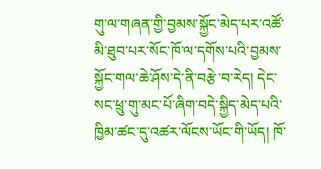གུ་ལ་གཞན་གྱི་བྱམས་སྐྱོང་མེད་པར་འཚོ་མི་ཐུབ་པར་སོང་ཁོ་ལ་དགོས་པའི་བྱམས་སྐྱོང་གལ་ཆེ་ཤོས་དེ་ནི་བརྩེ་བ་རེད། དེང་སང་ཕྲུ་གུ་མང་པོ་ཞིག་བདེ་སྐྱིད་མེད་པའི་ཁྱིམ་ཚང་དུ་འཚར་ལོངས་ཡོང་གི་ཡོད། ཁོ་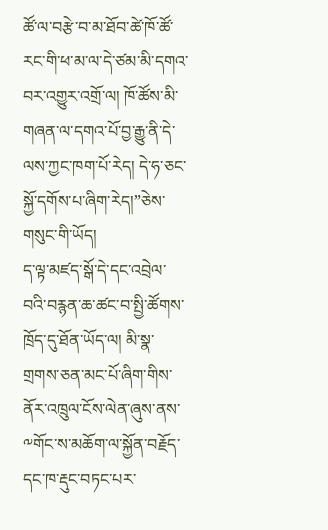ཚོ་ལ་བརྩེ་བ་མ་ཐོབ་ཚེ་ཁོ་ཚོ་རང་གི་ཕ་མ་ལ་དེ་ཙམ་མི་དགའ་བར་འགྱུར་འགྲོ་ལ། ཁོ་ཚོས་མི་གཞན་ལ་དགའ་པོ་བྱ་རྒྱུ་ནི་དེ་ལས་ཀྱང་ཁག་པོ་རེད། དེ་ཧ་ཅང་སྐྱོ་དགོས་པ་ཞིག་རེད།”ཅེས་གསུང་གི་ཡོད།
ད་ལྟ་མཛད་སྒོ་དེ་དང་འབྲེལ་བའི་བརྙན་ཆ་ཚང་བ་སྤྱི་ཚོགས་ཁྲོད་དུ་ཐོན་ཡོད་ལ། མི་སྣ་གྲགས་ཅན་མང་པོ་ཞིག་གིས་ནོར་འཁྲུལ་ངོས་ལེན་ཞུས་ནས་༸གོང་ས་མཆོག་ལ་སྐྱོན་བརྗོད་དང་ཁ་རྡུང་བཏང་པར་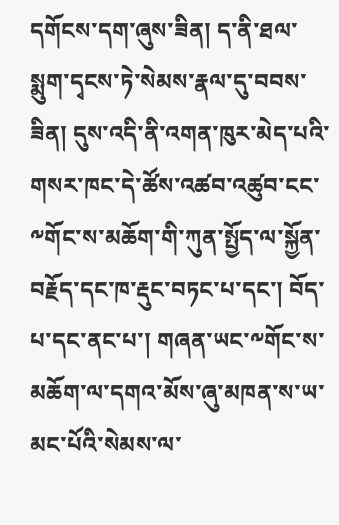དགོངས་དག་ཞུས་ཟིན། ད་ནི་ཐལ་སྨུག་དྭངས་ཏེ་སེམས་རྣལ་དུ་བབས་ཟིན། དུས་འདི་ནི་འགན་ཁུར་མེད་པའི་གསར་ཁང་དེ་ཚོས་འཚབ་འཚུབ་ངང་༸གོང་ས་མཆོག་གི་ཀུན་སྤྱོད་ལ་སྐྱོན་བརྗོད་དང་ཁ་རྡུང་བཏང་པ་དང་། བོད་པ་དང་ནང་པ་། གཞན་ཡང་༸གོང་ས་མཆོག་ལ་དགའ་མོས་ཞུ་མཁན་ས་ཡ་མང་པོའི་སེམས་ལ་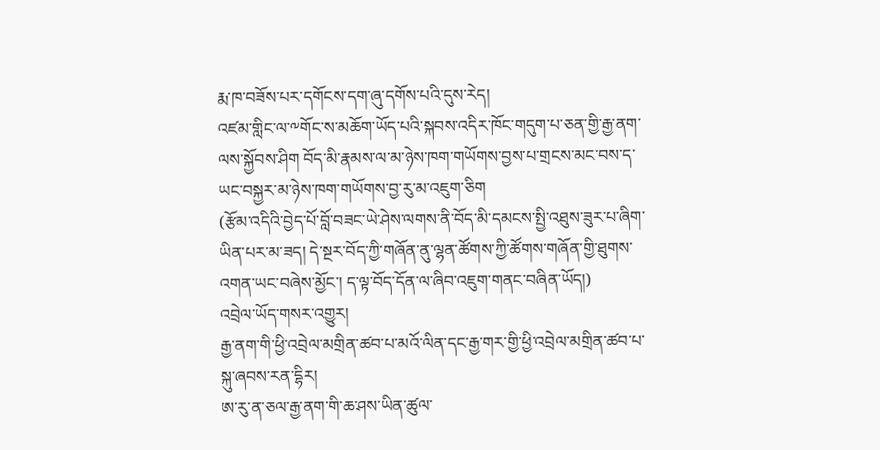རྨ་ཁ་བཟོས་པར་དགོངས་དག་ཞུ་དགོས་པའི་དུས་རེད།
འཛམ་གླིང་ལ་༸གོང་ས་མཆོག་ཡོད་པའི་སྐབས་འདིར་ཁོང་གདུག་པ་ཅན་གྱི་རྒྱ་ནག་ལས་སྐྱོབས་ཤིག བོད་མི་རྣམས་ལ་མ་ཉེས་ཁག་གཡོགས་བྱས་པ་གྲངས་མང་བས་ད་ཡང་བསྐྱར་མ་ཉེས་ཁག་གཡོགས་བྱ་རུ་མ་འཇུག་ཅིག
(རྩོམ་འདིའི་བྱེད་པོ་བློ་བཟང་ཡེ་ཤེས་ལགས་ནི་བོད་མི་དམངས་སྤྱི་འཐུས་ཟུར་པ་ཞིག་ཡིན་པར་མ་ཟད། དེ་སྔར་བོད་ཀྱི་གཞོན་ནུ་ལྷན་ཚོགས་ཀྱི་ཚོགས་གཞོན་གྱི་ཐུགས་འགན་ཡང་བཞེས་མྱོང་། ད་ལྟ་བོད་དོན་ལ་ཞིབ་འཇུག་གནང་བཞིན་ཡོད།)
འབྲེལ་ཡོད་གསར་འགྱུར།
རྒྱ་ནག་གི་ཕྱི་འབྲེལ་མགྲིན་ཚབ་པ་མའོ་ལིན་དང་རྒྱ་གར་གྱི་ཕྱི་འབྲེལ་མགྲིན་ཚབ་པ་སྐུ་ཞབས་རན་དྷིར།
ཨ་རུ་ན་ཅལ་རྒྱ་ནག་གི་ཆ་ཤས་ཡིན་ཚུལ་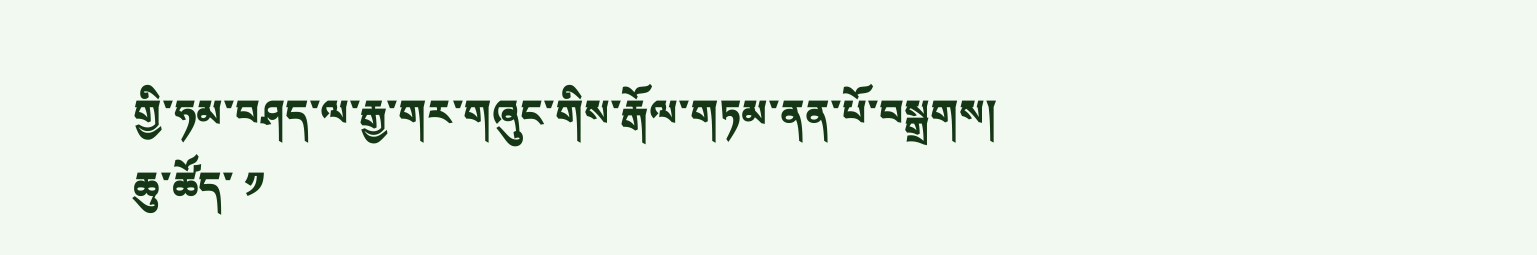གྱི་ཧམ་བཤད་ལ་རྒྱ་གར་གཞུང་གིས་རྒོལ་གཏམ་ནན་པོ་བསྒྲགས།
ཆུ་ཚོད་ ༡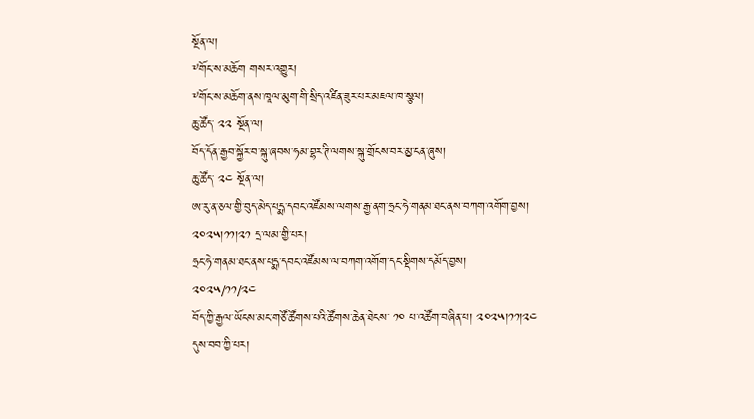སྔོན་ལ།
༸གོང་ས་མཆོག གསར་འགྱུར།
༸གོང་ས་མཆོག་ནས་ཁཱལ་མུག་གི་སྲིད་འཛིན་ཟུར་པར་མཇལ་ཁ་སྩལ།
ཆུ་ཚོད་ ༢༢ སྔོན་ལ།
བོད་དོན་རྒྱབ་སྐྱོར་བ་སྐུ་ཞབས་ཧམ་བྷར་ཊི་ལགས་སྐུ་གྲོངས་བར་མྱ་ངན་ཞུས།
ཆུ་ཚོད་ ༢༤ སྔོན་ལ།
ཨ་རུ་ན་ཅལ་གྱི་བུད་མེད་པདྨ་དབང་འཛོམས་ལགས་རྒྱ་ནག་ཧྲང་ཧེ་གནམ་ཐང་ནས་བཀག་འགོག་བྱས། ༢༠༢༥།༡༡།༢༡ དྲ་ལམ་གྱི་པར།
ཧྲང་ཧེ་གནམ་ཐང་ནས་པདྨ་དབང་འཛོམས་ལ་བཀག་འགོག་དང་སྡིགས་དམོད་བྱས།
༢༠༢༥/༡༡/༢༤
བོད་ཀྱི་རྒྱལ་ཡོངས་མང་གཙོ་ཚོགས་པའི་ཚོགས་ཆེན་ཐེངས་ ༡༠ པ་འཚོག་བཞིན་པ། ༢༠༢༥།༡༡།༢༤ དུས་བབ་ཀྱི་པར།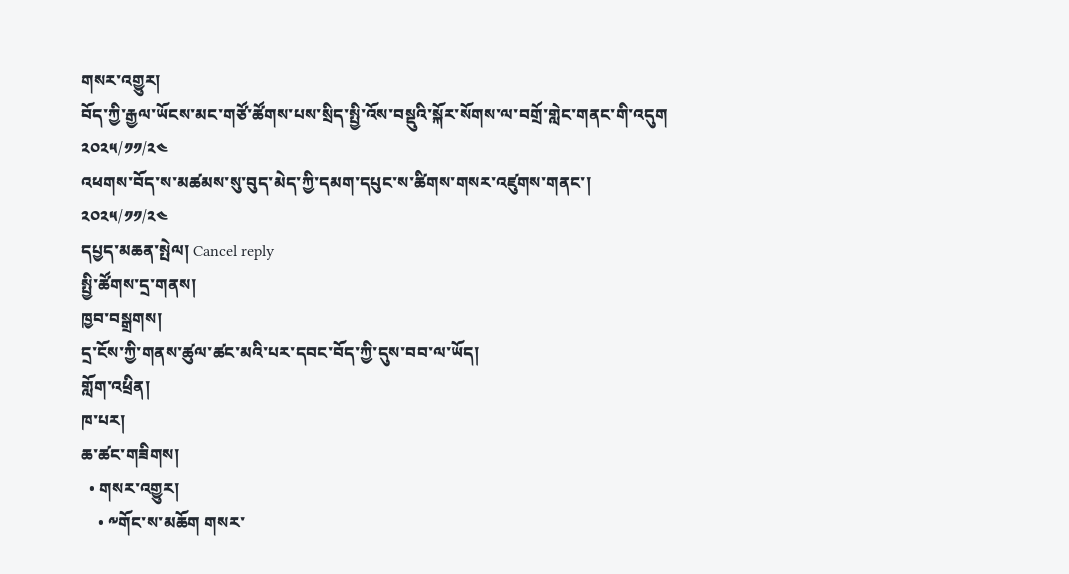གསར་འགྱུར།
བོད་ཀྱི་རྒྱལ་ཡོངས་མང་གཙོ་ཚོགས་པས་སྲིད་སྤྱི་འོས་བསྡུའི་སྐོར་སོགས་ལ་བགྲོ་གླེང་གནང་གི་འདུག
༢༠༢༥/༡༡/༢༤
འཕགས་བོད་ས་མཚམས་སུ་བུད་མེད་ཀྱི་དམག་དཔུང་ས་ཚིགས་གསར་འཛུགས་གནང་།
༢༠༢༥/༡༡/༢༤
དཔྱད་མཆན་སྤེལ། Cancel reply
སྤྱི་ཚོགས་དྲ་གནས།
ཁྱབ་བསྒྲགས།
དྲ་ངོས་ཀྱི་གནས་ཚུལ་ཚང་མའི་པར་དབང་བོད་ཀྱི་དུས་བབ་ལ་ཡོད།
གློག་འཕྲིན།
ཁ་པར།
ཆ་ཚང་གཟིགས།
  • གསར་འགྱུར།
    • ༸གོང་ས་མཆོག གསར་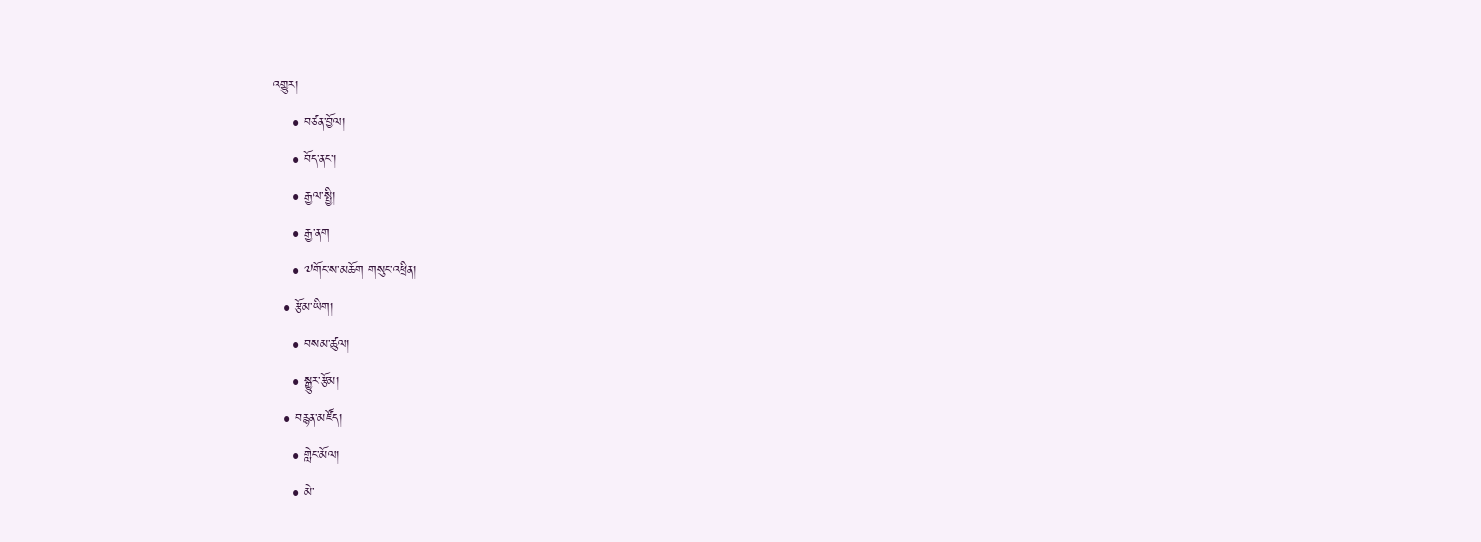འགྱུར།
    • བཙན་བྱོལ།
    • བོད་ནང་།
    • རྒྱལ་སྤྱི།
    • རྒྱ་ནག
    • ༧གོང་ས་མཆོག གསུང་འཕྲིན།
  • རྩོམ་ཡིག།
    • བསམ་ཚུལ།
    • སྒྱུར་རྩོམ།
  • བརྙན་མཛོད།
    • གླེང་མོལ།
    • མེ་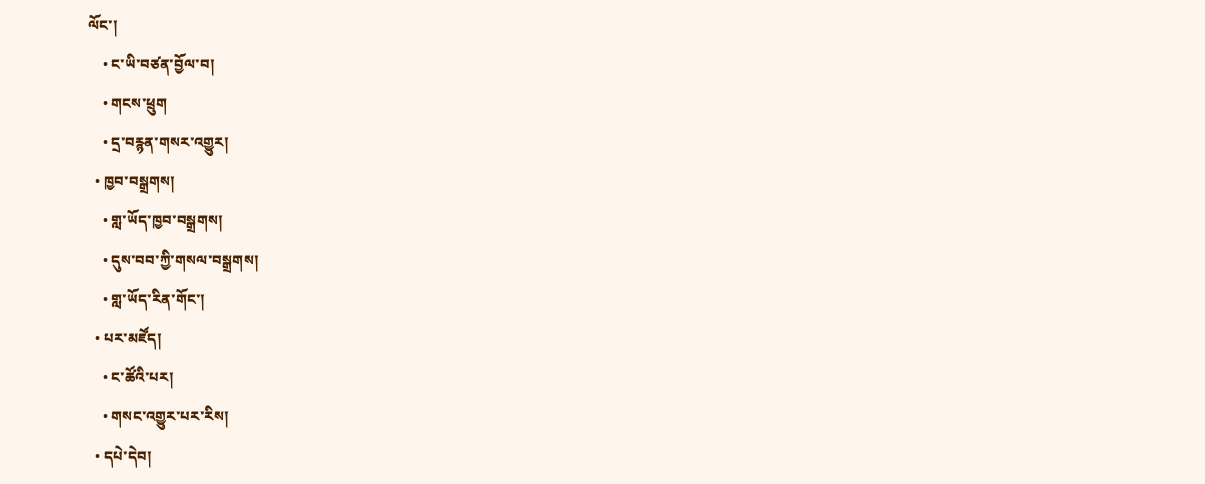ལོང་།
    • ང་ཡི་བཙན་བྱོལ་བ།
    • གངས་ཕྲུག
    • དྲ་བརྙན་གསར་འགྱུར།
  • ཁྱབ་བསྒྲགས།
    • གླ་ཡོད་ཁྱབ་བསྒྲགས།
    • དུས་བབ་ཀྱི་གསལ་བསྒྲགས།
    • གླ་ཡོད་རིན་གོང་།
  • པར་མཛོད།
    • ང་ཚོའི་པར།
    • གསང་འགྱུར་པར་རིས།
  • དཔེ་དེབ།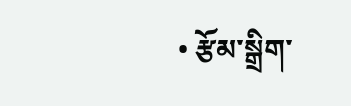• རྩོམ་སྒྲིག་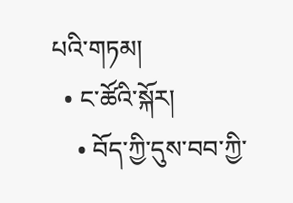པའི་གཏམ།
  • ང་ཚོའི་སྐོར།
    • བོད་ཀྱི་དུས་བབ་ཀྱི་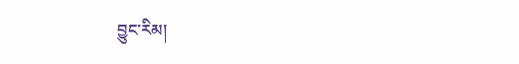བྱུང་རིམ།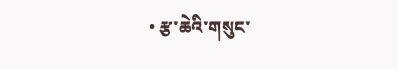• རྩ་ཆེའི་གསུང་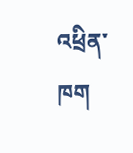འཕྲིན་ཁག